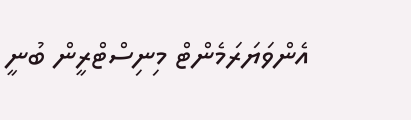އެންވަޔަރަމެންޓް މިނިސްޓްރީން ބުނީ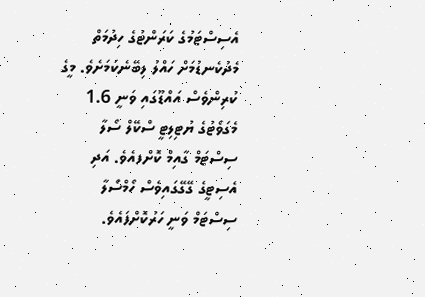އެސިސްޓަމުގެ ކަރަންޓުގެ ހިދުމަތް މެދުކެނޑުމަށް ހައްލު ލިބޭނެކަމަށެވެ. މީގެ ކުރިންވެސް އައްޑޫގައި ވަނީ 1.6 މެގަވޯޓުގެ ޔުޓިލިޓީ ސްކޭލް ސޯލާ ސިސްޓަމް ގާއިމް ކޮށްފއެވެ. އަދި އެސިޓީގެ ގޭގޭގައިވެސް ހޯމްސޯލާ ސިސްޓަމް ވަނީ ހަރުކޮށްފައެވެ.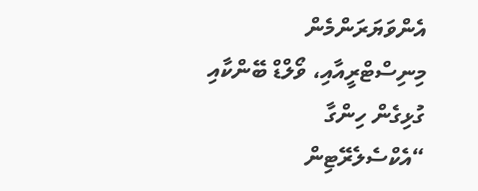އެންވަޔަރަންމެން މިނިސްޓްރީއާއި، ވޯލްޑް ބޭންކާއި ގުޅިގެން ހިންގާ “އެކްސެލެރޭޓިން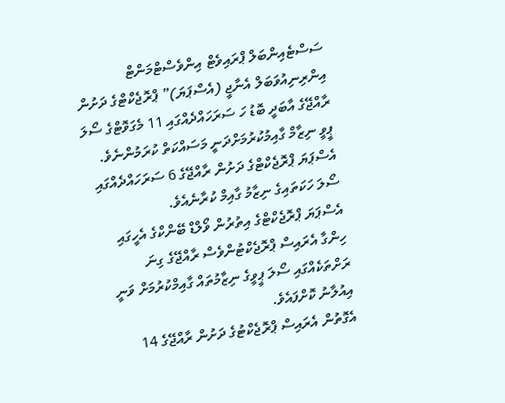ސަސްޓެއިންބަލް ޕްރައިވެޓް އިންވެސްޓްމަންޓް އިންރިނިއުވަބަލް އެނާޖީ (އެސްޕަޔަ)” ޕްރޮޖެކްޓްގެ ދަށުން ރާއްޖޭގެ އާބަދީ ބޮޑު ހަ ސަރަހައްދެއްގައި 11 މެގަވޮޓްގެ ސޯލަ ޕީވީ ނިޒާމް ގާއިމުކުރުމަށްދަނީ މަސައްކަތް ކުރަމުންނެވެ.
އެސްޕަޔަ ޕްރޮޖެކްޓްގެ ދަށުން ރާއްޖޭގެ 6 ސަރަހައްދެއްގައި ސޯލަ ހަކަތައިގެ ނިޒާމު ގާއިމް ކުރާނެއެވެ.
އެސްޕަޔަ ޕްރޮޖެކްޓްގެ އިތުރުން ވޯލްޑް ބޭންކްގެ އެހީގައި ހިންގާ އެރައިސް ޕްރޮޖެކްޓުންވެސް ރާއްޖޭގެ ގިނަ ރަށްތަކެއްގައި ސޯލަ ޕީވީގެ ނިޒާމުތައް ގާއިމްކުރުމަށް ވަނީ އިއުލާނު ކޮށްފައެވެ.
އެގޮތުން އެރައިސް ޕްރޮޖެކްޓުގެ ދަށުން ރާއްޖޭގެ 14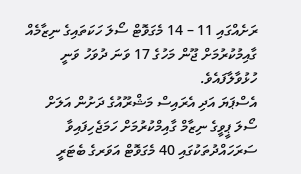ރަށެއްގައި 11 – 14 މެގަވޮޓް ސޯލަ ހަކަތައިގެ ނިޒާމެއް ގާއިމުކުރުމަށް ޖޫން މަހުގެ 17 ވަނަ ދުވަހު ވަނީ ހުޅުވާލާފައެވެ.
އެސްޕަޔަ އަދި އެރައިސް މަޝްރޫއުގެ ދަށުން އަލަށް ސޯލަ ޕީވީގެ ނިޒާމް ގާއިމްކުރުމަށް ހަމަޖެހިފައިވާ ސަރަހައްދުތަކުގައި 40 މެގަވޮޓް އަވަރގެ ބެޓަރީ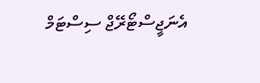އެނަޖީސްޓޯރޭޖް ސިސްޓަމް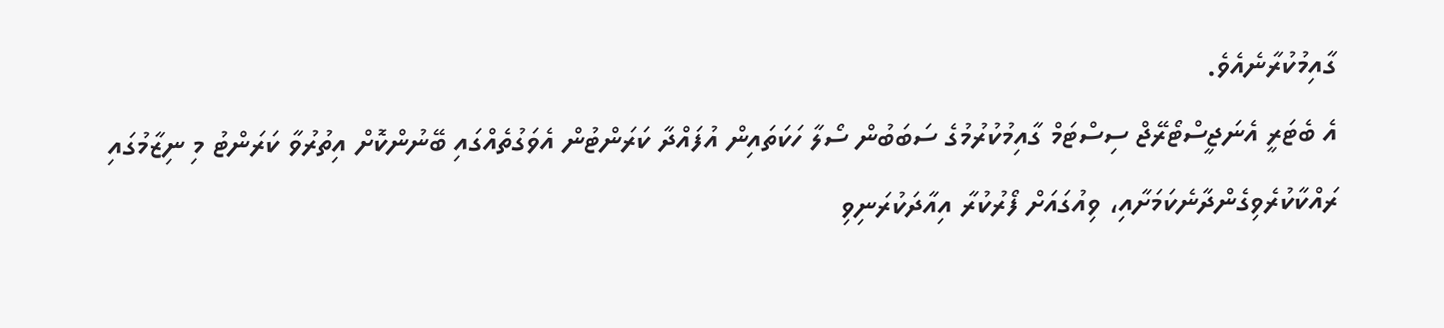ގާއިމުކުރާނެއެވެ.
އެ ބެޓަރީ އެނަޖީސްޓޯރޭޖް ސިސްޓަމް ގާއިމުކުރުމުގެ ސަބަބުން ސޯލާ ހަކަތައިން އުފައްދާ ކަރަންޓުން އެވަގުތެއްގައި ބޭނުންކޮށް އިތުރުވާ ކަރަންޓު މި ނިޒާމުގައި ރައްކާކުރެވިގެންދާނެކަމަށާއި، ވިއުގައަށް ފޯރުކުރާ އިއާދަކުރަނިވި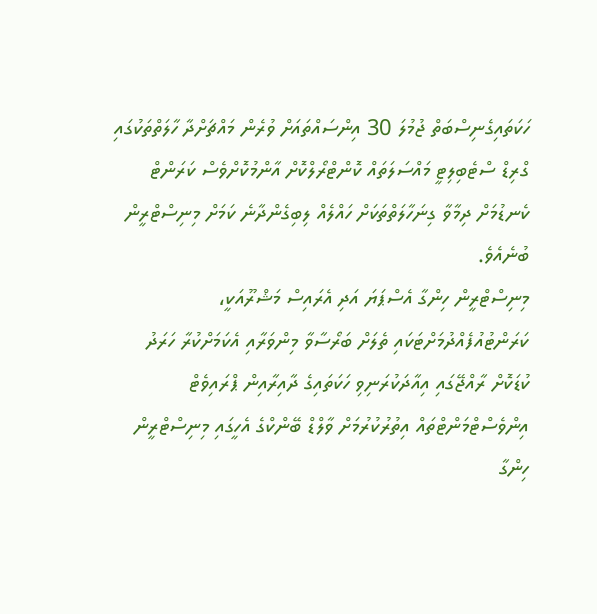ހަކަތައިގެނިސްބަތް ޖުމުލަ 30 އިންސައްތައަށް ވުރެން މައްޗަށްދާ ހާލަތްތަކުގައި ގްރިޑް ސްޓެބިލިޓީ މައްސަލަތައް ކޮންޓްރޯލްކޮށް އާންމުކޮށްވެސް ކަރަންޓް ކެނޑުމަށް ދިމާވާ ގިނަހާލަތްތަކަށް ހައްލެއް ލިބިގެންދާނެ ކަމަށް މިނިސްޓްރީން ބުނެއެވެ.
މިނިސްޓްރީން ހިންގާ އެސްޕަޔަ އަދި އެރައިސް މަޝްރޫއަކީ، ކަރަންޓުއުފެއްދުމަށްޓަކައި ތެލަށް ބަރޯސާވާ މިންވަރާއި އެކަމަށްކުރާ ހަރަދު ކުޑަކޮށް ރާއްޖޭގައި އިއާދަކުރަނިވި ހަކަތައިގެ ދާއިރާއިން ޕްރައިވެޓް އިންވެސްޓްމަންޓްތައް އިތުރުކުރުމަށް ވާލްޑް ބޭންކްގެ އެހީގައި މިނިސްޓްރީން ހިންގާ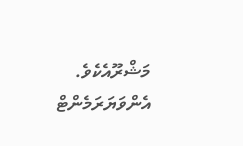މަޝްރޫއެކެވެ.
އެންވަޔަރަމެންޓް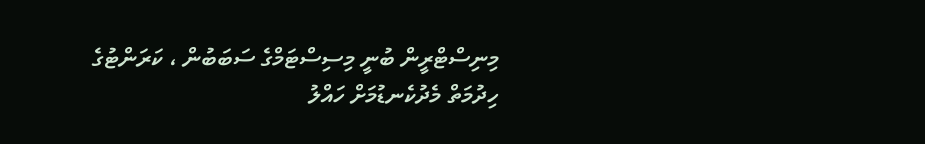މިނިސްޓްރީން ބުނީ މިސިސްޓަމްގެ ސަބަބުން ، ކަރަންޓުގެ ހިދުމަތް މެދުކެނޑުމަށް ހައްލު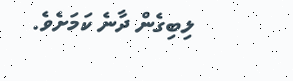ލިބިގެން ދާނެ ކަމަށެވެ.